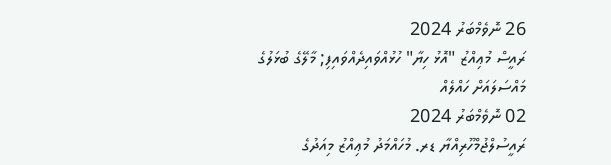26 ނޮވެމްބަރު 2024
ރައީސް މުޢިއްޒު "އޮޅު ހިޔާ" ހުޅުއްވައިދެއްވައިފި; މާލޭގެ ބުޅަލުގެ މައްސަލައަށް ހައްލެއް
02 ނޮވެމްބަރު 2024
ރައީސުލްޖުމްހޫރިއްޔާ ޑރ. މުހައްމަދު މުޢިއްޒު މިއަދުގެ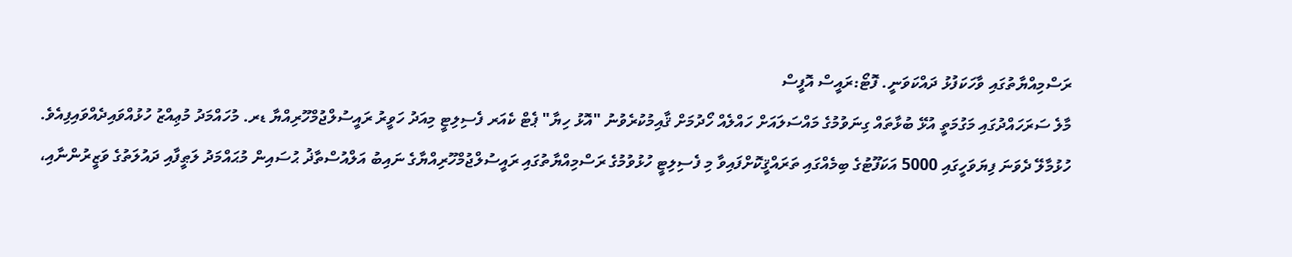ރަސްމިއްޔާތުގައި ވާހަކަފުޅު ދައްކަވަނީ. ފޮޓޯ:ރައީސް އޮފީސް
މާލެ ސަރަހައްދުގައި މަގުމަތީ އުޅޭ ބުޅާތައް ގިނަވުމުގެ މައްސަލައަށް ހައްލެއް ހޯދުމަށް ޤާއިމުކުރެވުނު "އޮޅު ހިޔާ" ޕެޓް ކެއަރ ފެސިލިޓީ މިއަދު ހަވީރު ރައީސުލްޖުމްހޫރިއްޔާ ޑރ. މުހައްމަދު މުޢިއްޒު ހުޅުއްވައިދެއްވައިފިއެވެ.
ހުޅުމާލޭ ދެވަނަ ފިޔަވަހީގައި 5000 އަކަފޫޓުގެ ބިމެއްގައި ތަރައްޤީކޮށްފައިވާ މި ފެސިލިޓީ ހުޅުވުމުގެ ރަސްމިއްޔާތުގައި ރައީސުލްޖުމްހޫރިއްޔާގެ ނައިބު އަލްއުސްތާޛު ޙުސައިން މުޙައްމަދު ލަޠީފާއި ދައުލަތުގެ ވަޒީރުންނާއި،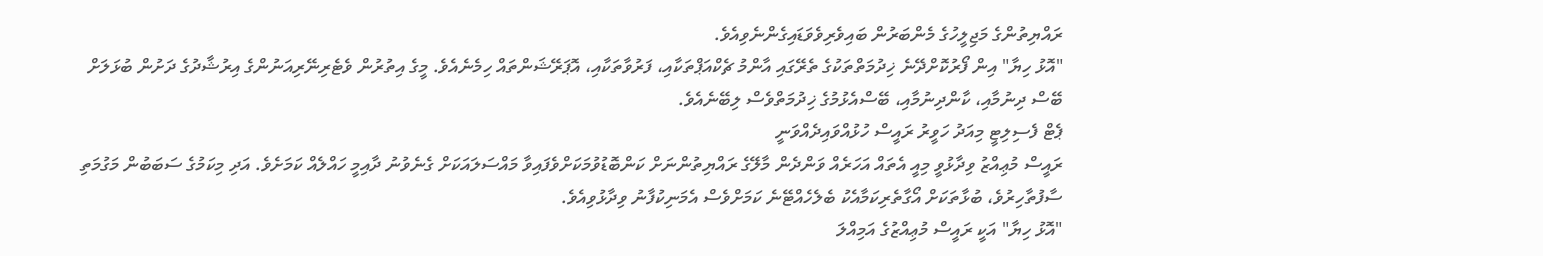ރައްޔިތުންގެ މަޖިލީހުގެ މެންބަރުން ބައިވެރިވެވަޑައިގެންނެވިއެވެ.
"އޮޅު ހިޔާ" އިން ފޯރުކޮށްދޭނެ ޚިދުމަތްތަކުގެ ތެރޭގައި އާންމު ޗެކްއަޕްތަކާއި، ފަރުވާތަކާއި، އޮޕަރޭޝަންތައް ހިމެނެއެވެ. މީގެ އިތުރުން ވެޓެރިނޭރިއަނުންގެ އިރުޝާދުގެ ދަށުން ބުޅަލަށް ބޭސް ދިނުމާއި، ކާންދިނުމާއި، ބޭސްއެޅުމުގެ ޚިދުމަތްވެސް ލިބޭނެއެވެ.
ޕެޓް ފެސިލިޓީ މިއަދު ހަވީރު ރައީސް ހުޅުއްވައިދެއްވަނީ
ރައީސް މުޢިއްޒު ވިދާޅުވީ މިއީ އެތައް އަހަރެއް ވަންދެން މާލޭގެ ރައްޔިތުންނަށް ކަންބޮޑުވުމަކަށްވެފައިވާ މައްސަލައަކަށް ގެނެވުނު ދާއިމީ ހައްލެއް ކަމަށެވެ. އަދި މިކަމުގެ ސަބަބުން މަގުމަތި ސާފުތާހިރުވެ، ބުޅާތަކަށް އޯގާތެރިކަމާއެކު ބެލެހެއްޓޭނެ ކަމަށްވެސް އެމަނިކުފާނު ވިދާޅުވިއެވެ.
"އޮޅު ހިޔާ" އަކީ ރައީސް މުޢިއްޒުގެ އަމިއްލަ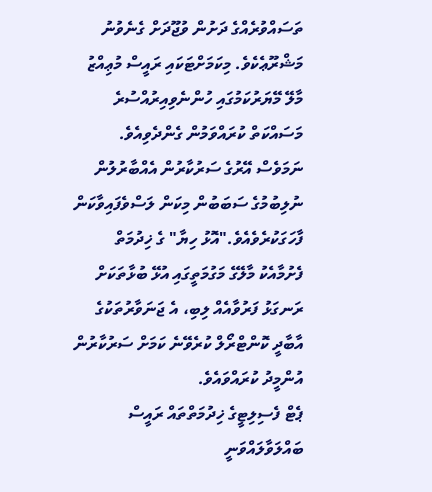ތަސައްވުރެއްގެ ދަށުން ވުޖޫދަށް ގެނެވުނު މަޝްރޫޢެކެވެ. މިކަމަށްޓަކައި ރައީސް މުޢިއްޒު މާލޭ މޭޔަރުކަމުގައި ހުންނެވިއިރުއްސުރެ މަސައްކަތް ކުރައްވަމުން ގެންދެވިއެވެ. ނަމަވެސް އޭރުގެ ސަރުކާރުން އެއްބާރުލުން ނުލިބުމުގެ ސަބަބުން މިކަން ލަސްވެފައިވާކަން ފާހަގަކުރެވެއެވެ."އޮޅު ހިޔާ" ގެ ޚިދުމަތް ފެށުމާއެކު މާލޭގެ މަގުމަތީގައި އުޅޭ ބުޅާތަކަށް ރަނގަޅު ފަރުވާއެއް ލިބި، އެ ޖަނަވާރުތަކުގެ އާބާދީ ކޮންޓްރޯލް ކުރެވޭނެ ކަމަށް ސަރުކާރުން އުންމީދު ކުރައްވައެވެ.
ޕެޓް ފެސިލިޓީގެ ޚިދުމަތްތައް ރައީސް ބައްލަވާލައްވަނީ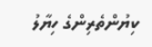ކިޔުންތެރިންގެ ހިޔާލު